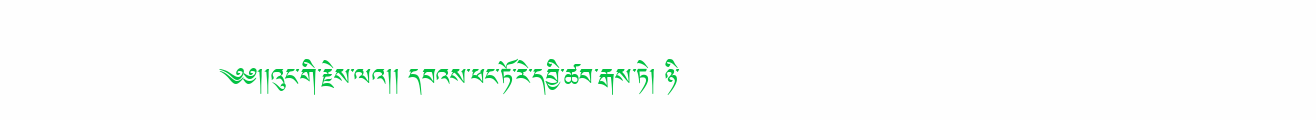༄༅།།འུང་གི་རྗེས་ལའ།། དབའས་ཕང་ཏོ་རེ་དབྱི་ཚབ་རྒས་ཏེ། ཉི་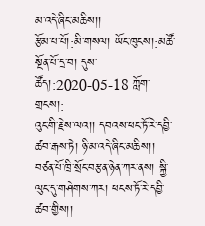མ་འདེ་ཞིང་མཆིས།།
རྩོམ་པ་པོ།:མི་གསལ། ཡོང་ཁུངས།:མཚོ་སྔོན་པོ་དྲ་བ། དུས་ཚོད།:2020-05-18 ཀློག་གྲངས།:
འུང་གི་རྗེས་ལའ།། དབའས་ཕང་ཏོ་རེ་དབྱི་ཚབ་རྒས་ཏེ། ཉི་མ་འདེ་ཞིང་མཆིས།། བཙན་པོ་ཁྲི་སྲོང་བརྩན་ཉེན་ཀར་ནས། སྐྱི་ལུང་དུ་གཤེགས་ཀར། ཕངས་ཏོ་རེ་དབྱི་ཚབ་གྱིས།།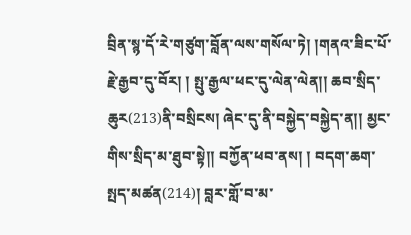བྲིན་སྙ་དོ་རེ་གཙུག་བློན་ལས་གསོལ་ཏེ། །གནའ་ཟིང་པོ་རྗེ་རྒྱབ་དུ་བོར། ། སྤུ་རྒྱལ་ཕང་དུ་ལེན་ལེན།། ཆབ་སྲིད་ཆུར(213)ནི་བསྲིངས། ཞེང་དུ་ནི་བསྐྱེད་བསྐྱེད་ན།། མྱང་གིས་སྲིད་མ་ཐུབ་སྟེ།། བཀྱོན་ཕབ་ནས། ། བདག་ཆག་སྤད་མཚན(214)། བླར་གློ་བ་མ་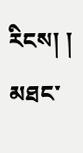རིངས། ། མཐང་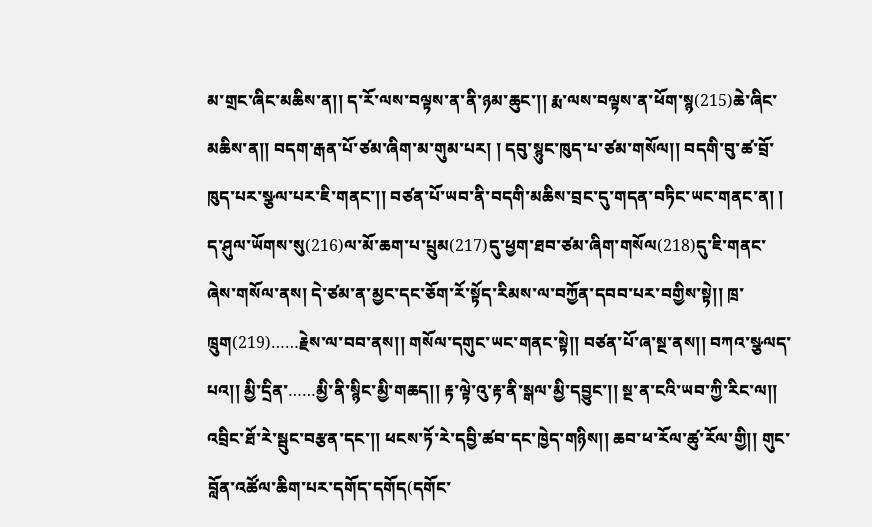མ་གྲང་ཞིང་མཆིས་ན།། ད་རོ་ལས་བལྟས་ན་ནི་ཉམ་ཆུང་།། རྨ་ལས་བལྟས་ན་ཕོག་སྙ(215)ཆེ་ཞིང་མཆིས་ན།། བདག་རྒན་པོ་ཙམ་ཞིག་མ་གུམ་པར། ། དབུ་སྙུང་ཁུད་པ་ཙམ་གསོལ།། བདགི་བུ་ཚ་བྲོ་ཁུད་པར་སྩལ་པར་ཇི་གནང་།། བཙན་པོ་ཡབ་ནི་བདགི་མཆིས་བྲང་དུ་གདན་བཏིང་ཡང་གནང་ན། ། ད་ཤུལ་ཡོགས་སུ(216)ལ་མོ་ཆག་པ་པྲུམ(217)དུ་ཕྱག་ཐབ་ཙམ་ཞིག་གསོལ(218)དུ་ཇི་གནང་ཞེས་གསོལ་ནས། དེ་ཙམ་ན་མྱང་དང་ཅོག་རོ་སྟོད་རིམས་ལ་བཀྱོན་དབབ་པར་བགྱིས་སྟེ།། ཁྲ་ཁྲུག(219)……རྗེས་ལ་བབ་ནས།། གསོལ་དགུང་ཡང་གནང་སྟེ།། བཙན་པོ་ཞ་སྔ་ནས།། བཀའ་སྩལད་པའ།། མྱི་དྲིན་……མྱི་ནི་སྙིང་མྱི་གཆད།། རྟ་ལྟེ་འུ་རྟ་ནི་སྒལ་མྱི་དབྱུང་།། སྔ་ན་ངའི་ཡབ་ཀྱི་རིང་ལ།། འབྲིང་ཐོ་རེ་སྦུང་བརྩན་དང་།། ཕངས་ཏོ་རེ་དབྱི་ཚབ་དང་ཁྱེད་གཉིས།། ཆབ་ཕ་རོལ་ཚུ་རོལ་གྱི།། གུང་བློན་འཚོལ་ཆིག་པར་དགོད་དགོད(དགོང་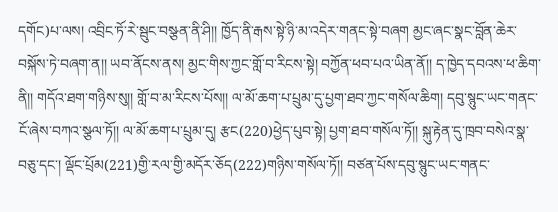དགོང)པ་ལས། འབྲིང་ཏོ་རེ་སྦུང་བསྩན་ནི་ཤི།། ཁྱོད་ནི་རྒས་སྟེ་ཉི་མ་འདེར་གནང་སྟེ་བཞག མྱང་ཞང་སྣང་བློན་ཆེར་བསྐོས་ཏེ་བཞག་ན།། ཡབ་ནོངས་ནས། མྱང་གིས་ཀྱང་གློ་བ་རིངས་སྟེ། བཀྱོན་ཕབ་པའ་ཡིན་ནོ།། ད་ཁྱེད་དབའས་ཕ་ཆིག་ནི།། གདོའ་ཐག་གཉིས་སུ།། གློ་བ་མ་རིངས་པོས།། ལ་མོ་ཆག་པ་པྲུམ་དུ་པྱག་ཐབ་ཀྱང་གསོལ་ཆིག། དབུ་སྙུང་ཡང་གནང་ངོ་ཞེས་བཀའ་སྩལ་ཏོ།། ལ་མོ་ཆག་པ་པྲུམ་དུ། རྩང(220)ཕྱེད་པུབ་སྟེ། པྱག་ཐབ་གསོལ་ཏོ།། སྐུ་རྟེན་དུ་ཁྲབ་བསེའ་སྣ་བཅུ་དང་། ལྡོང་པྲོམ(221)གྱི་རལ་གྱི་མདོར་ཅོད(222)གཉིས་གསོལ་ཏོ།། བཙན་པོས་དབུ་སྙུང་ཡང་གནང་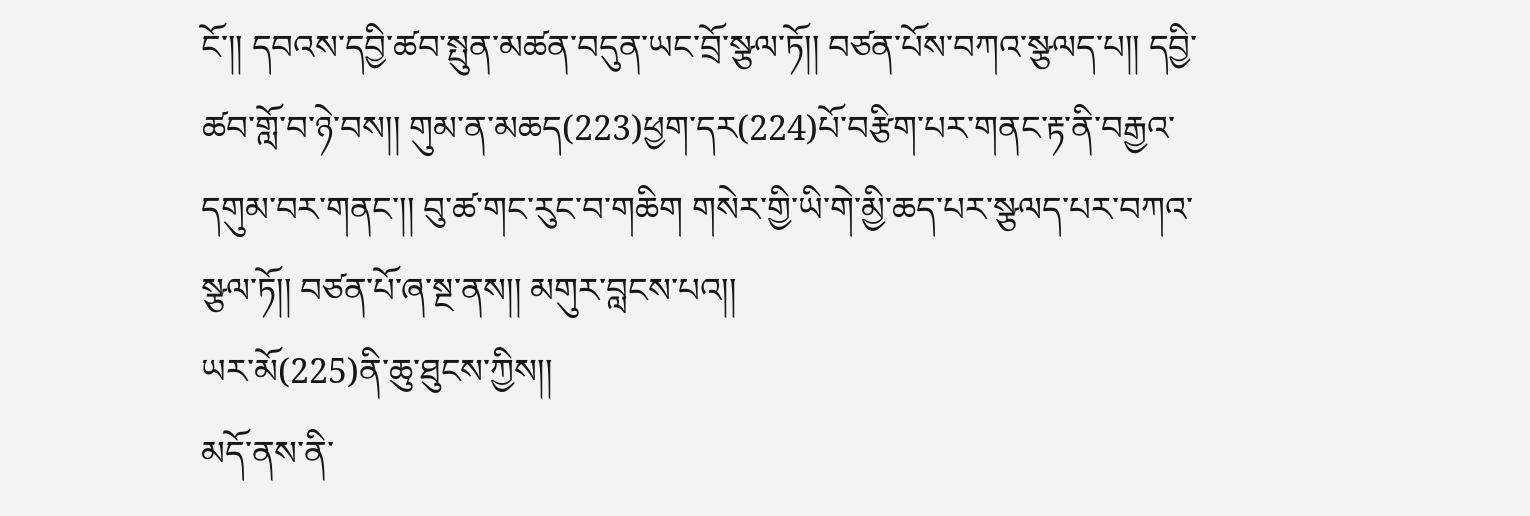ངོ་།། དབའས་དབྱི་ཚབ་སྤུན་མཚན་བདུན་ཡང་བྲོ་སྩལ་ཏོ།། བཙན་པོས་བཀའ་སྩལད་པ།། དབྱི་ཚབ་གློ་བ་ཉེ་བས།། གུམ་ན་མཆད(223)ཕྱག་དར(224)པོ་བརྩིག་པར་གནང་རྟ་ནི་བརྒྱའ་དགུམ་བར་གནང་།། བུ་ཚ་གང་རུང་བ་གཆིག གསེར་གྱི་ཡི་གེ་མྱི་ཆད་པར་སྩལད་པར་བཀའ་སྩལ་ཏོ།། བཙན་པོ་ཞ་སྔ་ནས།། མགུར་བླངས་པའ།།
ཡར་མོ(225)ནི་ཆུ་ཐུངས་ཀྱིས།།
མདོ་ནས་ནི་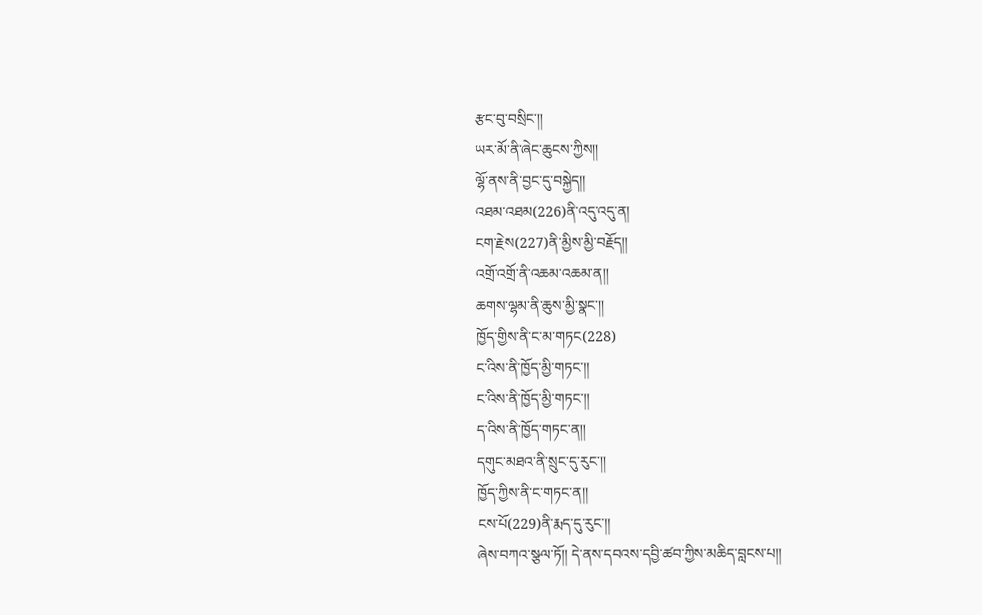རྩང་བུ་བསྲིང་།།
ཡར་མོ་ནི་ཞེང་ཆུངས་ཀྱིས།།
ལྷོ་ནས་ནི་བྱང་དུ་བསྐྱེད།།
འཐམ་འཐམ(226)ནི་འདུ་འདུ་ན།
ངག་རྗེས(227)ནི་མྱིས་མྱི་བརྗོད།།
འགྲོ་འགྲོ་ནི་འཆམ་འཆམ་ན།།
ཆགས་ལྷམ་ནི་ཆུས་མྱི་སྣང་།།
ཁྱོད་གྱིས་ནི་ང་མ་གཏང(228)
ང་འིས་ནི་ཁྱོད་མྱི་གཏང་།།
ང་འིས་ནི་ཁྱོད་མྱི་གཏང་།།
ད་འིས་ནི་ཁྱོད་གཏང་ན།།
དགུང་མཐའ་ནི་སྲུང་དུ་རུང་།།
ཁྱོད་ཀྱིས་ནི་ང་གཏང་ན།།
ངས་པོ(229)ནི་རྨད་དུ་རུང་།།
ཞེས་བཀའ་སྩལ་ཏོ།། དེ་ནས་དབའས་དབྱི་ཚབ་ཀྱིས་མཆིད་བླངས་པ།།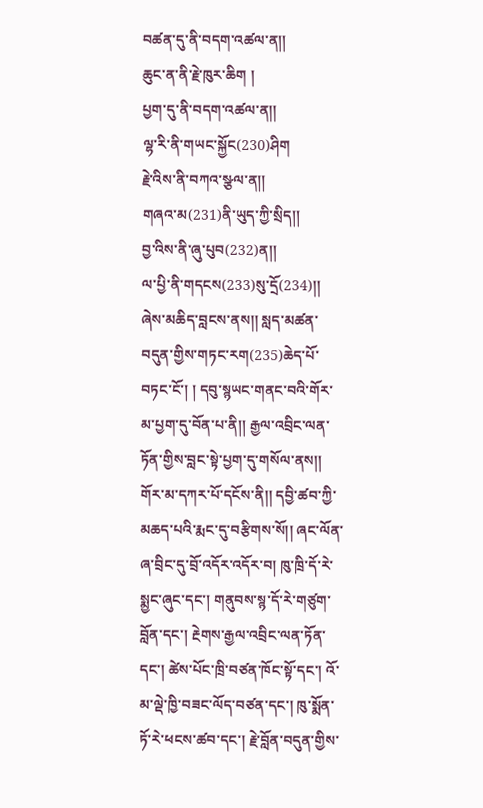བཚན་དུ་ནི་བདག་འཚལ་ན།།
ཆུང་ན་ནི་རྗེ་ཁུར་ཆིག །
པྱག་དུ་ནི་བདག་འཚལ་ན།།
ལྷ་རི་ནི་གཡང་སྐྱོང(230)ཤིག
རྗེ་འིས་ནི་བཀའ་སྩལ་ན།།
གཞའ་མ(231)ནི་ཡུད་ཀྱི་སྲིད།།
བྱ་འིས་ནི་ཞུ་པུབ(232)ན།།
ལ་པྱི་ནི་གདངས(233)སུ་དྲོ(234)།།
ཞེས་མཆིད་བླངས་ནས།། སླད་མཚན་བདུན་གྱིས་གཏང་རག(235)ཆེད་པོ་བཏང་ངོ་། ། དབུ་སྙཡང་གནང་བའི་གོར་མ་པྱག་དུ་བོན་པ་ནི།། རྒྱལ་འབྲིང་ལན་ཏོན་གྱིས་བླང་སྟེ་པྱག་དུ་གསོལ་ནས།། གོར་མ་དཀར་པོ་དངོས་ནི།། དབྱི་ཚབ་ཀྱི་མཆད་པའི་རྨང་དུ་བརྩིགས་སོ།། ཞང་ལོན་ཞ་བྲིང་དུ་བྲོ་འདོར་འདོར་བ། ཁུ་ཁྲི་དོ་རེ་སྨྱང་ཞུང་དང་། གནུབས་སྙ་དོ་རེ་གཙུག་བློན་དང་། རྔེགས་རྒྱལ་འབྲིང་ལན་ཏོན་དང་། ཚེས་པོང་ཁྲི་བཙན་ཁོང་སྟོ་དང་། འོ་མ་ལྡེ་ཁྱི་བཟང་ལོད་བཙན་དང་། ཁུ་སྨོན་ཏོ་རེ་ཕངས་ཚབ་དང་། རྗེ་བློན་བདུན་གྱིས་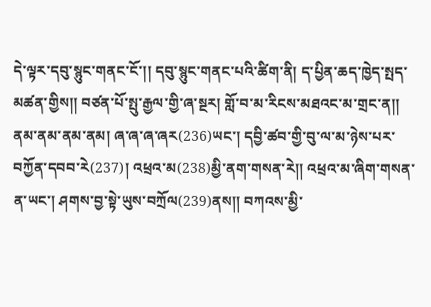དེ་ལྟར་དབུ་སྙུང་གནང་ངོ་།། དབུ་སྙུང་གནང་པའི་ཚིག་ནི། ད་པྱིན་ཆད་ཁྱེད་སྤད་མཚན་གྱིས།། བཙན་པོ་སྤུ་རྒྱལ་གྱི་ཞ་སྔར། གློ་བ་མ་རིངས་མཐའང་མ་གྲང་ན།། ནམ་ནམ་ནམ་ནམ། ཞ་ཞ་ཞ་ཞར(236)ཡང་། དབྱི་ཚབ་གྱི་བུ་ལ་མ་ཉེས་པར་བཀྱོན་དབབ་རེ(237)། འཕྲའ་མ(238)མྱི་ནག་གསན་རེ།། འཕྲའ་མ་ཞིག་གསན་ན་ཡང་། ཤགས་བྱ་སྟེ་ཡུས་བཀྲོལ(239)ནས།། བཀའས་མྱི་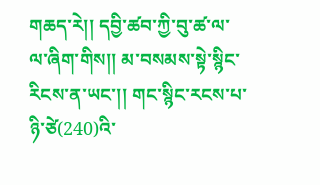གཆད་རེ།། དབྱི་ཚབ་ཀྱི་བུ་ཚ་ལ་ལ་ཞིག་གིས།། མ་བསམས་སྟེ་སྙིང་རིངས་ན་ཡང་།། གང་སྙིང་རངས་པ་ཉི་ཙེ(240)འི་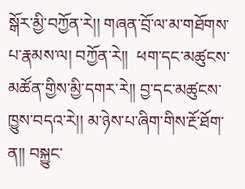སྒོར་མྱི་བཀྱོན་རེ།། གཞན་བྲོ་ལ་མ་གཐོགས་པ་རྣམས་ལ། བཀྱོན་རེ།།  ཕག་དང་མཚུངས་མཚོན་གྱིས་མྱི་དགར་རེ།། བྱ་དང་མཚུངས་ཁྱུས་བདའ་རེ།། མ་ཉེས་པ་ཞིག་གིས་རྔོ་ཐོག་ན།། བསྐྱུང་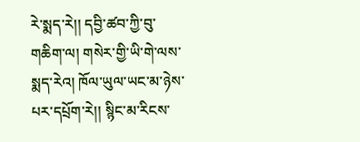རེ་སྨད་རེ།། དབྱི་ཚབ་ཀྱི་བུ་གཆིག་ལ། གསེར་གྱི་ཡི་གེ་ལས་སྨད་རེའ། ཁོལ་ཡུལ་ཡང་མ་ཉེས་པར་དཔྲོག་རེ།། སྙིང་མ་རིངས་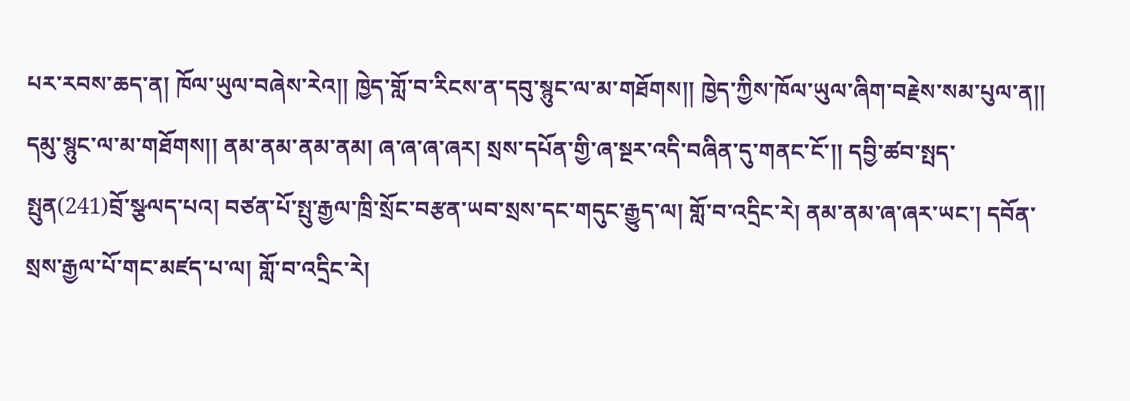པར་རབས་ཆད་ན། ཁོལ་ཡུལ་བཞེས་རེའ།། ཁྱེད་གློ་བ་རིངས་ན་དབུ་སྙུང་ལ་མ་གཐོགས།། ཁྱེད་ཀྱིས་ཁོལ་ཡུལ་ཞིག་བརྗེས་སམ་པུལ་ན།། དམུ་སྙུང་ལ་མ་གཐོགས།། ནམ་ནམ་ནམ་ནམ། ཞ་ཞ་ཞ་ཞར། སྲས་དཔོན་གྱི་ཞ་སྔར་འདི་བཞིན་དུ་གནང་ངོ་།། དབྱི་ཚབ་སྤད་སྤུན(241)བྲོ་སྩལད་པའ། བཙན་པོ་སྤུ་རྒྱལ་ཁྲི་སྲོང་བརྩན་ཡབ་སྲས་དང་གདུང་རྒྱུད་ལ། གློ་བ་འདྲིང་རེ། ནམ་ནམ་ཞ་ཞར་ཡང་། དབོན་སྲས་རྒྱལ་པོ་གང་མཛད་པ་ལ། གློ་བ་འདྲིང་རེ།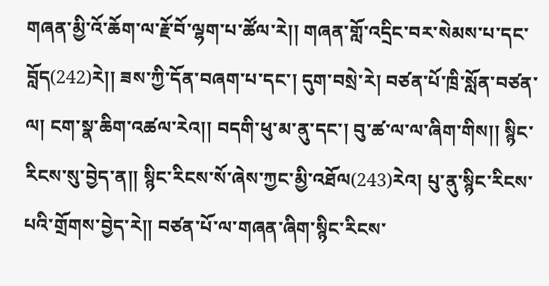གཞན་མྱི་འོ་ཆོག་ལ་རྗོ་བོ་ལྷག་པ་ཚོལ་རེ།། གཞན་གློ་འདྲིང་བར་སེམས་པ་དང་བློད(242)རེ།། ཟས་ཀྱི་དོན་བཞག་པ་དང་། དུག་བསྲེ་རེ། བཙན་པོ་ཁྲི་སློན་བཙན་ལ། ངག་སྣ་ཆིག་འཚལ་རེའ།། བདགི་ཕུ་མ་ནུ་དང་། བུ་ཚ་ལ་ལ་ཞིག་གིས།། སྙིང་རིངས་སུ་བྱེད་ན།། སྙིང་རིངས་སོ་ཞེས་ཀྱང་མྱི་འཐོལ(243)རེའ། པུ་ནུ་སྙིང་རིངས་པའི་གྲོགས་བྱེད་རེ།། བཙན་པོ་ལ་གཞན་ཞིག་སྙིང་རིངས་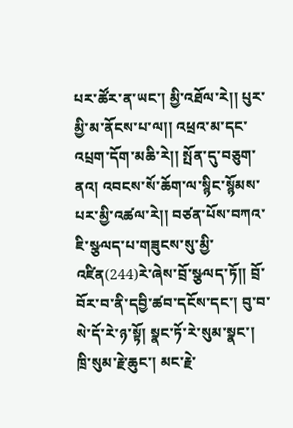པར་ཚོར་ན་ཡང་། མྱི་འཐོལ་རེ།། པུར་མྱི་མ་ནོངས་པ་ལ།། འཕྲའ་མ་དང་འཔྲག་དོག་མཆི་རེ།། སྤོན་དུ་བཅུག་ནའ། འབངས་སོ་ཆོག་ལ་སྙིང་སྙོམས་པར་མྱི་འཚལ་རེ།། བཙན་པོས་བཀའ་ཇི་སྩལད་པ་གཟུངས་སུ་མྱི་འཛིན(244)རེ་ཞེས་བྲོ་སྩལད་ཏོ།། བྲོ་བོར་བ་ནི་དབྱི་ཚབ་དངོས་དང་། བུ་བ་སེ་དོ་རེ་ཉ་སྟོ། སྣང་ཏོ་རེ་སུམ་སྣང་། ཁྲི་སུམ་རྗེ་ཆུང་། མང་རྗེ་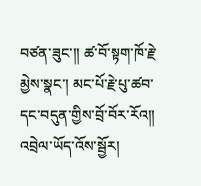བཙན་ཟུང་།། ཚ་བོ་སྟག་ཁོ་རྗེ་མྱེས་སྣང་། མང་པོ་རྗེ་པུ་ཚབ་དང་བདུན་གྱིས་བྲོ་བོར་རོའ།།
འབྲེལ་ཡོད་འོས་སྦྱོར།